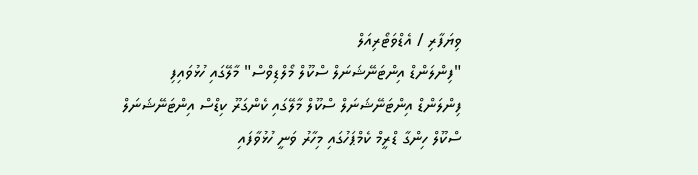ވިޔަފާރި / އެޑްވަޓޯރިއަލް
"ފިންލަންޑް އިންޓަނޭޝަނަލް ސްކޫލް މޯލްޑިވްސް" މާލޭގައި ހުޅުވައިފި
ފިންލަންޑް އިންޓަނޭޝަނަލް ސްކޫލް މާލޭގައި ކެންގަރޫ ކިޑްސް އިންޓަނޭޝަނަލް ސްކޫލް ހިންގާ ޑްރީމް ކެމްޕަހުގައި މިހާރު ވަނީ ހުޅުވާފައި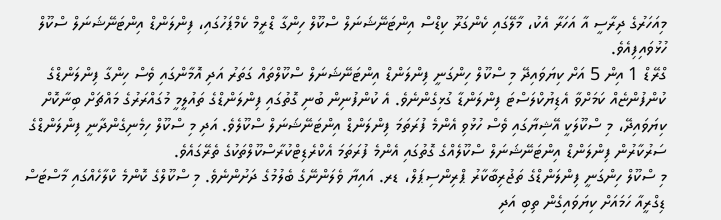މިއަހަރުގެ ދިރާސީ އާ އަހަރާ އެކު، މާލޭގައި ކެންގަރޫ ކިޑްސް އިންޓަނޭޝަނަލް ސްކޫލް ހިންގާ ޑްރީމް ކެމްޕަހުގައި، ފިންލަންޑް އިންޓަނޭޝަނަލް ސްކޫލް ހުޅުވައިފިއެވެ.
ގްރޭޑް 1 އިން 5 އަށް ކިޔަވައިދޭ މި ސްކޫލް ހިންގަނީ ފިންލަންޑް އިންޓަނޭޝަނަލް ސްކޫލްތައް ގަތަރު އަދި އޮމާންގައި ވެސް ހިންގާ ފިންލަންޑްގެ ކުންފުންޏެއް ކަމަށްވާ އެޑިޔުކްލަސްޓަ ފިންލަންޑާ ގުޅިގެންނެވެ. އެ ކުންފުނިން ބުނި ގޮތުގައި ފިންލަންޑްގެ ތައުލީމީ މުގައްރަރުގެ މައްޗަށް ބިނާކޮށް ކިޔަވައިދޭ، މި ސްކޫލަކީ އޭޝިޔާގައި ވެސް ހުޅުވި އެންމެ ފުރަތަމަ ފިންލަންޑް އިންޓަނޭޝަނަލް ސްކޫލެވެ. އަދި މި ސްކޫލް ހިމެނިގެންދާނީ ފިންލަންޑްގެ ސަރުކާރުން ފިންލަންޑް އިންޓަނޭޝަނަލް ސްކޫލެއްގެ ގޮތުގައި އެންމެ ފުރަތަމަ އެކްރެޑިޓްކުރާސްކޫލްތަކުގެ ތެރޭގައެވެ.
މި ސްކޫލް ހިންގަނީ ފިންލަންޑްގެ ތަޖުރިބާކާރު ޕްރިންސިޕަލް، ޑރ. އައިޔާ ވެލަންނޭގެ ބެލުމުގެ ދަށުންނެވެ. މި ސްކޫލްގެ ކޮންމެ ކްލާހެއްގައި މާސްޓަސް ޑިގްރީއާ ހަމައަށް ކިޔަވައިގެން ތިބި އަދި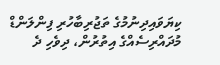ކިޔަވައިދިނުމުގެ ތަޖުރިބާހުރި ފިންލަންޑް މުދައްރިސެއްގެ އިތުރުން، ދިވެހި ދެ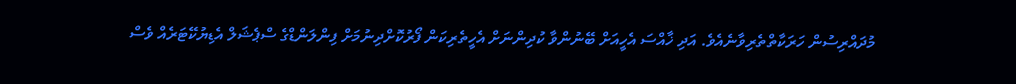މުދައްރިސުން ހަރަކާތްތެރިވާނެއެވެ. އަދި ޚާއްސަ އެހީއަށް ބޭނުންވާ ކުދިންނަށް އެހީތެރިކަން ފޯރުކޮށްދިނުމަށް ފިންލަންޑްގެ ސްޕެޝަލް އެޑިޔުކޭޓަރެއް ވެސް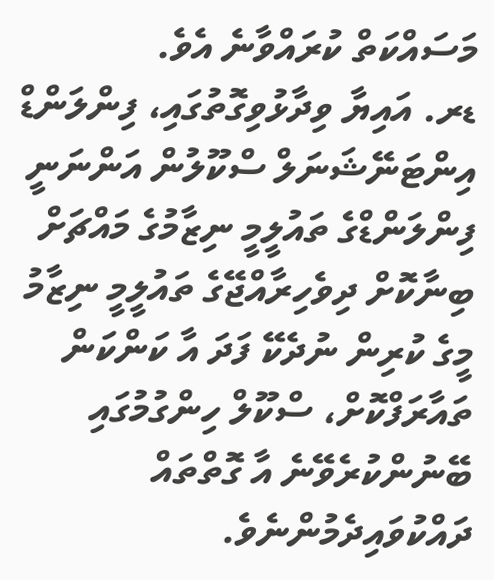މަސައްކަތް ކުރައްވާނެ އެވެ.
ޑރ. އައިޔާ ވިދާޅުވިގޮތުގައި، ފިންލަންޑް އިންޓަނޭޝަނަލް ސްކޫލުން އަންނަނީ ފިންލަންޑްގެ ތައުލީމީ ނިޒާމުގެ މައްޗަށް ބިނާކޮށް ދިވެހިރާއްޖޭގެ ތައުލީމީ ނިޒާމު މީގެ ކުރިން ނުދެކޭ ފަދަ އާ ކަންކަން ތައާރަފްކޮށް، ސްކޫލް ހިންގުމުގައި ބޭނުންކުރެވޭނެ އާ ގޮތްތައް ދައްކުވައިދެމުންނެވެ.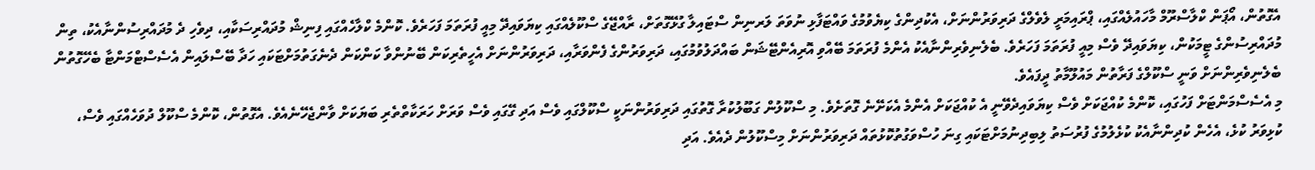އެގޮތުން، އޯޕަން ކްލާސްރޫމް މާހައުލެއްގައި، ޕްރައިމަރީ ލެވެލްގެ ދަރިވަރުންނަށް، އެކުދިންގެ ކިޔެވުމުގެ ވައްޓަފާޅި ނުވަތަ ލަރނިން ސްޓައިލާ ގުޅޭގޮތަށް، ރާއްޖޭގެ ސްކޫލެއްގައި ކިޔަވައިދޭ މިއީ ފުރަތަމަ ފަހަރެވެ. ކޮންމެ ކްލާހެއްގައި ފިނިޝް މުދައްރިސަކާއި، ދިވެހި ދެ މުދައްރިސުންނާއެކު، ތިން މުދައްރިސުންގެ ޓީމަކުން، ކިޔަވައިދޭ ވެސް މިއީ ފުރަތަމަ ފަހަރެވެ. ބެލެނިވެރިންނާއެކު އެންމެ ފުރަތަމަ ބޭއްވި އޮރިއެންޓޭޝަން ބައްދަލުވުމުގައި، ދަރިވަރުންގެ ފެންވަރާއި، ދަރިވަރުންނަށް އެހީތެރިކަން ބޭނުންވާ ކަންކަން ދެނެގަތުމަށްޓަކައި ހަދާ ބޭސްލައިން އެސެސްޓްމަންޓާ ބެހޭގޮތުން ބެލެނިވެރިންނަށް ވަނީ ސްކޫލްގެ ފަރާތުން މައުލޫމާތު ދީފައެވެ.
މި އެސެސްމަންޓަށް ފަހުގައި، ކޮންމެ ކުއްޖަކަށް ވެސް ކިޔަވައިދެވޭނީ އެ ކުއްޖަކަށް އެންމެ އެކަށޭނެ ގޮތަށެވެ. މި ސްކޫލުން ގަބޫލުކުރާ ގޮތުގައި ދަރިވަރުންނަކީ ސްކޫލްގައި ވެސް އަދި ގޭގައި ވެސް ވަރަށް ހަރަކާތްތެރި ބަޔަކަށް ވާންޖެހޭނެއެވެ. އެގޮތުން، ކޮންމެ ސްކޫލް ދުވަހެއްގައި ވެސް، ކުޅިވަރު ކުޅެ، އެހެން ކުދިންނާއެކު ކުޅެލުމުގެ ފުރުސަތު ލިބިދިނުމަށްޓަކައި ގިނަ ހުސްވަގުތުކޮޅުތައް ދަރިވަރުންނަށް މިސްކޫލުން ދެއެވެ. އަދި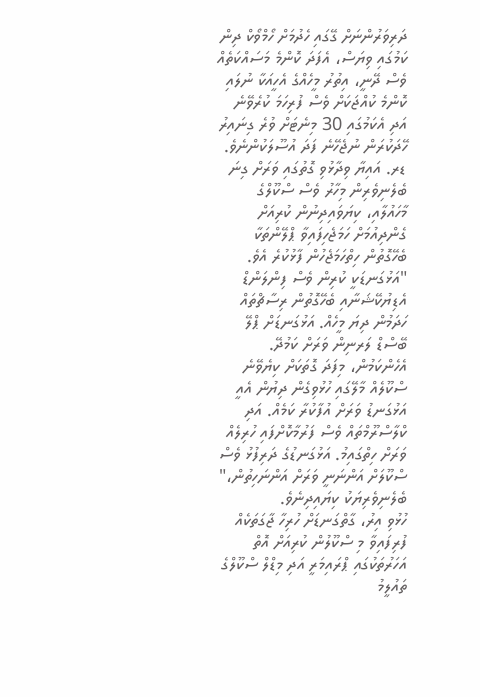ދަރިވަރުންނަށް ގޭގައި ހެދުމަށް ހޯމްވޯކް ދިން ކަމުގައި ވިޔަސް، އެފަދަ ކޮންމެ މަސައްކަތެއް ވެސް ދޭނީ، އިތުރު މީހެއްގެ އެހީއަކާ ނުލައި ކޮންމެ ކުއްޖަކަށް ވެސް ފުރިހަމަ ކުރެވޭނެ އަދި އެކަމުގައި 30 މިނެޓަށް ވުރެ ގިނައިރު ހޭދަކުރަން ނުޖެހޭނެ ފަދަ އުސޫލަކުންނެވެ.
ޑރ. އައިޔާ ވިދާޅުވި ގޮތުގައި ވަރަށް ގިނަ ބެލެނިވެރިން މިހާރު ވެސް ސްކޫލްގެ މާހައުލާއި، ކިޔަވައިދިނުން ކުރިއަށް ގެންދިއުމަށް ހަމަޖެހިފައިވާ ޕްލޭންތަކާ ބެހޭގޮތުން ހިތްހަމަޖެހުން ފާޅުކުރެ އެވެ.
"އަޅުގަނޑަކީ ކުރިން ވެސް ފިންލަންޑް އެޑިޔުކޭޝަނާއި ބެހޭގޮތުން ރިސާޗްތައް ހަދަމުން ދިޔަ މީހެއް. އަޅުގަނޑަށް ޕްލޭ ބޭސްޑް ލަރނިން ވަރަށް ކަމުދޭ. އެހެންކަމުން، މިފަދަ ގޮތަކަށް ކިޔެވޭނެ ސްކޫލެއް މާލޭގައި ހުޅުވިގެން ދިޔުން އެއީ އަޅުގަނޑު ވަރަށް އުފާކުރާ ކަމެއް. އަދި ކްލާސްރޫމްތައް ވެސް ފަރުމާކޮށްފައި ހުރިލެއް ވަރަށް ހިތްގައިމު. އަޅުގަނޑުގެ ދަރިފުޅު ވެސް ސްކޫލަށް އަންނަނީ ވަރަށް އަންނަހިތުން،" ބެލެނިވެރިޔަކު ކިޔައިދިނެވެ.
ހުޅުވި އިރު، ގާތްގަނޑަށް ހުރިހާ ޖާގަތަކެއް ފުރިފައިވާ މި ސްކޫލުން ކުރިއަށް އޮތް އަހަރުތަކުގައި ޕްރައިމަރީ އަދި މިޑްލް ސްކޫލްގެ ތައުލީމު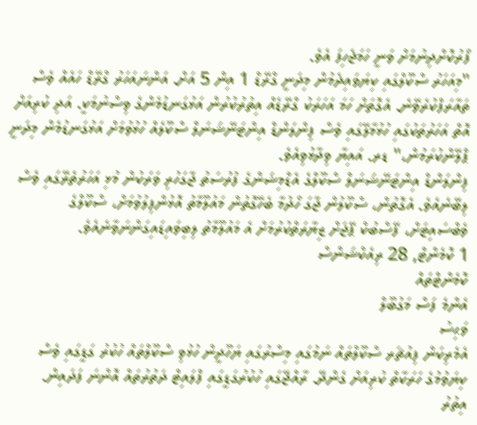ފޯރުކޮށްދިނުމަށް ވަނީ ހަމަޖެހިފަ އެވެ.
"މިއަހަރު ސްކޫލްގައި ކިޔަވައިދެމުން މިދަނީ ގްރޭޑް 1 އިން 5 އަށް. އަންނައަހަރު ގްރޭޑް ހައެއް ވެސް ތައާރަފްކުރެވޭނެ. އެގޮތަށް ހަމަ އަހަރަކު ގްރޭޑެއް އިތުރުކުރުން އަޅުގަނޑުމެންގެ ވިސްނުމަކީ. އަދި ކުރިއަށް އޮތް އަހަރުތަކުގައި ހުޅުމާލޭގައި ވެސް ފިންލަންޑް އިންޓަނޭޝަނަލް ސްކޫލެއް ހުޅުވުމަށް އަޅުގަނޑުމެން މިދަނީ ޕްލޭންކުރަމުން،" ޑރ. އައިޔާ ވިދާޅުވިއެވެ.
ފިންލަންޑް އިންޓަނޭޝަނަލް ސްކޫލްގެ އެޑްމިޝަންގެ ފުރުސަތު ޖާގަހުރި ވަރަކުން މުޅި އަހަރުތެރޭގައި ވެސް ލިބޭނެއެވެ. އެގޮތުން، ސްކޫލުން ޖާގަ ހޯދުމާ ބެހޭގޮތުން މައުލޫމާތު އޮޅުންފިލުވުމަށް، ސްކޫލްގެ ވެބްސައިޓަށް، ފޭސްބުކް ޕޭޖަށް ޒިޔާރަތްކުރުމަށް އެ މައުލޫމާތު ލިބިވައިޑައިގަންނަވާނެއެވެ.
1 ކޮމެންޓް, 28 ރިއެކްޝަންސް
ކޮމެންޓްތައް
އެންމެ ފަސް މަގުބޫލް
ވަޙިސު
އެމެރިކަން ފިއުޗަރ ސްކޫލްތައް ނަމުގައި މިސްރުގައި ޔަހޫދީން ހުޅުވި ސްކޫލްތައް ހުކުރު ގަޑީގައި ވެސް ކިޔަވުމުގެ ހަރަކާތް ކުރިއަށް ގެންދޭ. ރާއްޖޭގައި ހުކުރުގަޑީގައި ފްލައިޓް ދަތުރުތައް އޮންނަ ފަދައިން.
އިތުރު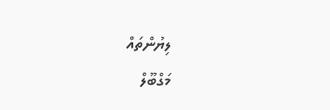ލިޔުންތައް
މަގްބޫލް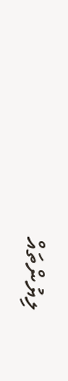ލިޔުންތައް